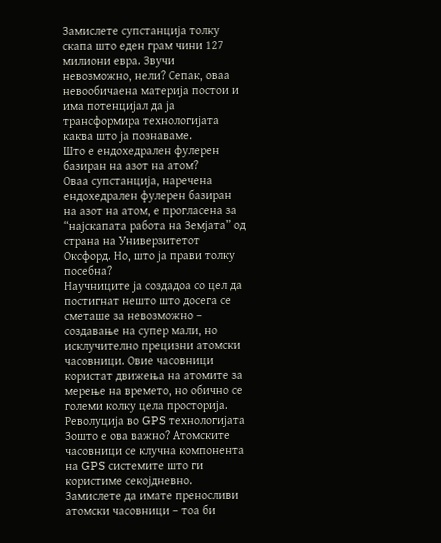Замислете супстанција толку скапа што еден грам чини 127 милиони евра. Звучи невозможно, нели? Сепак, оваа невообичаена материја постои и има потенцијал да ја трансформира технологијата каква што ја познаваме.
Што е ендохедрален фулерен базиран на азот на атом?
Оваа супстанција, наречена ендохедрален фулерен базиран на азот на атом, е прогласена за “најскапата работа на Земјата” од страна на Универзитетот Оксфорд. Но, што ја прави толку посебна?
Научниците ја создадоа со цел да постигнат нешто што досега се сметаше за невозможно – создавање на супер мали, но исклучително прецизни атомски часовници. Овие часовници користат движења на атомите за мерење на времето, но обично се големи колку цела просторија.
Револуција во GPS технологијата
Зошто е ова важно? Атомските часовници се клучна компонента на GPS системите што ги користиме секојдневно. Замислете да имате преносливи атомски часовници – тоа би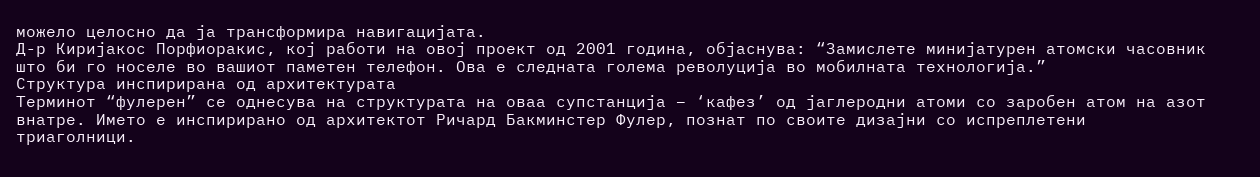можело целосно да ја трансформира навигацијата.
Д-р Киријакос Порфиоракис, кој работи на овој проект од 2001 година, објаснува: “Замислете минијатурен атомски часовник што би го носеле во вашиот паметен телефон. Ова е следната голема револуција во мобилната технологија.”
Структура инспирирана од архитектурата
Терминот “фулерен” се однесува на структурата на оваа супстанција – ‘кафез’ од јаглеродни атоми со заробен атом на азот внатре. Името е инспирирано од архитектот Ричард Бакминстер Фулер, познат по своите дизајни со испреплетени триаголници.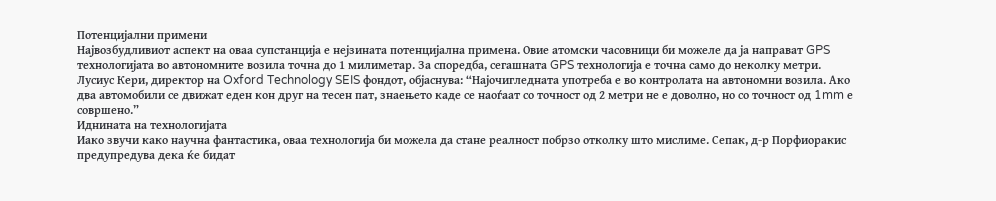Потенцијални примени
Највозбудливиот аспект на оваа супстанција е нејзината потенцијална примена. Овие атомски часовници би можеле да ја направат GPS технологијата во автономните возила точна до 1 милиметар. За споредба, сегашната GPS технологија е точна само до неколку метри.
Лусиус Кери, директор на Oxford Technology SEIS фондот, објаснува: “Најочигледната употреба е во контролата на автономни возила. Ако два автомобили се движат еден кон друг на тесен пат, знаењето каде се наоѓаат со точност од 2 метри не е доволно, но со точност од 1mm е совршено.”
Иднината на технологијата
Иако звучи како научна фантастика, оваа технологија би можела да стане реалност побрзо отколку што мислиме. Сепак, д-р Порфиоракис предупредува дека ќе бидат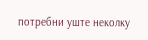потребни уште неколку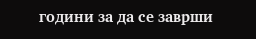години за да се заврши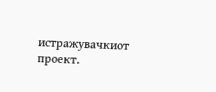истражувачкиот проект.